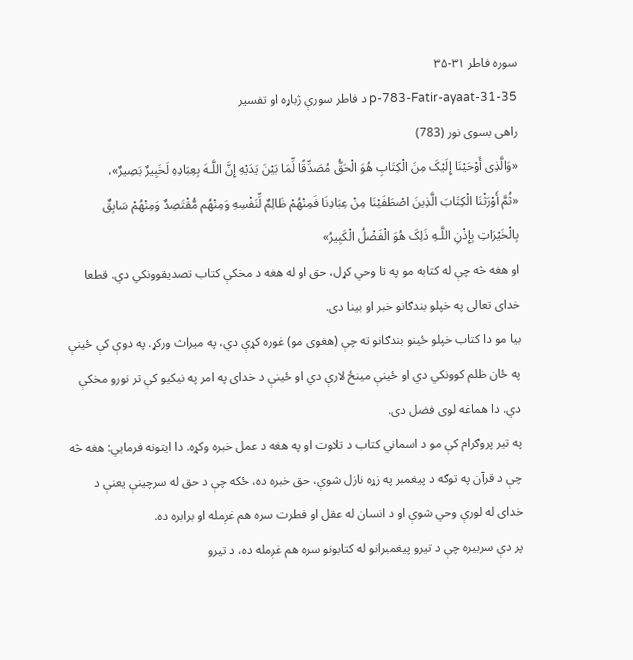سوره فاطر ۳۱-۳۵
p-783-Fatir-ayaat-31-35 د فاطر سورې ژباړه او تفسیر
راهی بسوی نور (783)
«وَالَّذِی أَوْحَیْنَا إِلَیْکَ مِنَ الْکِتَابِ هُوَ الْحَقُّ مُصَدِّقًا لِّمَا بَیْنَ یَدَیْهِ إِنَّ اللَّـهَ بِعِبَادِهِ لَخَبِیرٌ بَصِیرٌ»،
«ثُمَّ أَوْرَثْنَا الْکِتَابَ الَّذِینَ اصْطَفَیْنَا مِنْ عِبَادِنَا فَمِنْهُمْ ظَالِمٌ لِّنَفْسِهِ وَمِنْهُم مُّقْتَصِدٌ وَمِنْهُمْ سَابِقٌ بِالْخَیْرَاتِ بِإِذْنِ اللَّـهِ ذَلِکَ هُوَ الْفَضْلُ الْکَبِیرُ»
او هغه څه چې له کتابه مو په تا وحي کړل، حق او له هغه د مخکې کتاب تصدیقوونکي دي. قطعا خدای تعالی په خپلو بندګانو خبر او بینا دی.
بیا مو دا کتاب خپلو ځینو بندګانو ته چې (هغوی مو) غوره کړې دي، په میراث ورکړ. په دوې کې ځینې په ځان ظلم کوونکي دي او ځینې مینځ لارې دي او ځینې د خدای په امر په نیکیو کې تر نورو مخکې دي. دا هماغه لوی فضل دی.
په تیر پروګرام کې مو د اسماني کتاب د تلاوت او په هغه د عمل خبره وکړه. دا ایتونه فرمایي: هغه څه چې د قرآن په توګه د پيغمبر په زړه نازل شوې، حق خبره ده، ځکه چې د حق له سرچینې یعنې د خدای له لورې وحي شوې او د انسان له عقل او فطرت سره هم غږمله او برابره ده.
پر دې سربیره چې د تیرو پیغمبرانو له کتابونو سره هم غږمله ده، د تیرو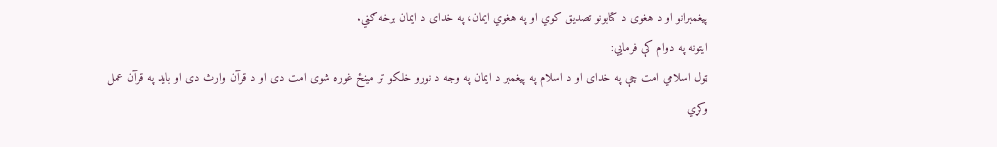پیغمبرانو او د هغوی د کتابونو تصدیق کوي او په هغوي ایمان، په خدای د ایمان برخه ګڼي.
ایتونه په دوام کې فرمایي:
ټول اسلامي امت چې په خدای او د اسلام په پیغمبر د ایمان په وجه د نورو خلکو تر مینځ غوره شوی امت دی او د قرآن وارث دی او باید په قرآن عمل وکړي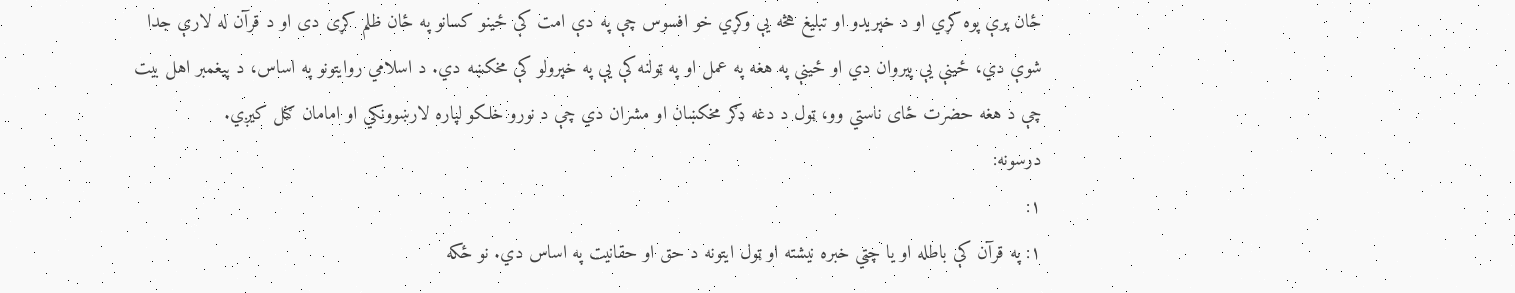ځان پرې پوه کړي او د خپریدو او تبلیغ هڅه یې وکړي خو افسوس چې په دې امت کې ځینو کسانو په ځان ظلم کړی دی او د قرآن له لارې جدا شوې دي، ځینې یې پیروان دي او ځینې په هغه په عمل او په ټولنه کې یې په خپرولو کې مخکښه دي. د اسلامي روایتونو په اساس، د پیغمبر اهل بیت چې د هغه حضرت ځای ناستي وو، ټول د دغه ډګر مخکښان او مشران دي چې د نورو خلکو لپاره لارښوونکي او امامان ګڼل کیږي.
درسونه:
۱:
۱: په قرآن کې باطله او یا چټي خبره نیشته او ټول ایتونه د حق او حقانیت په اساس دي. نو ځکه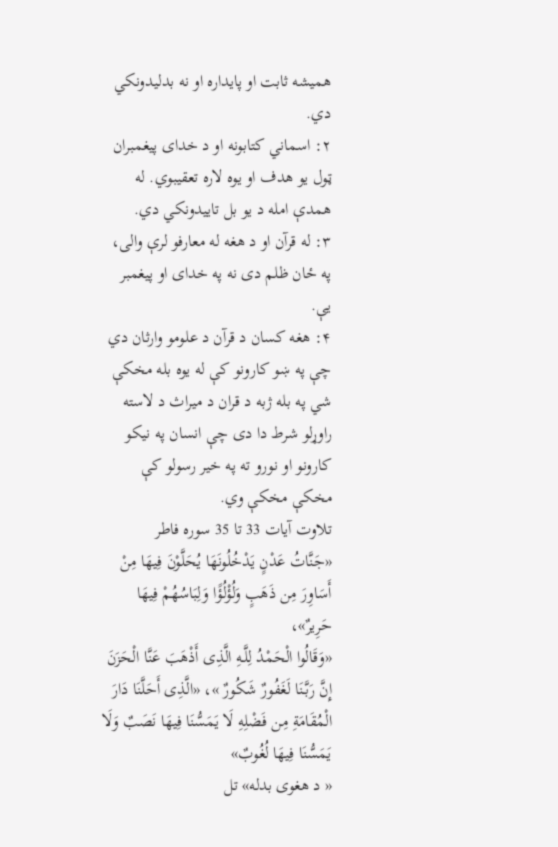همیشه ثابت او پایداره او نه بدلیدونکي دي.
۲: اسماني کتابونه او د خدای پیغمبران ټول یو هدف او یوه لاره تعقیبوي. له همدې امله د یو بل تاییدونکي دي.
۳: له قرآن او د هغه له معارفو لرې والی، په ځان ظلم دی نه په خدای او پیغمبر یې.
۴: هغه کسان د قرآن د علومو وارثان دي چې په ښو کارونو کې له یوه بله مخکې شي په بله ژبه د قران د میراث د لاسته راوړلو شرط دا دی چې انسان په نیکو کارونو او نورو ته په خیر رسولو کې مخکې مخکې وي.
تلاوت آیات 33 تا 35 سوره فاطر
«جَنَّاتُ عَدْنٍ یَدْخُلُونَهَا یُحَلَّوْنَ فِیهَا مِنْ أَسَاوِرَ مِن ذَهَبٍ وَلُؤْلُؤًا وَلِبَاسُهُمْ فِیهَا حَرِیرٌ»،
«وَقَالُوا الْحَمْدُ لِلَّـهِ الَّذِی أَذْهَبَ عَنَّا الْحَزَنَ إِنَّ رَبَّنَا لَغَفُورٌ شَکُورٌ »، «الَّذِی أَحَلَّنَا دَارَ الْمُقَامَةِ مِن فَضْلِهِ لَا یَمَسُّنَا فِیهَا نَصَبٌ وَلَا یَمَسُّنَا فِیهَا لُغُوبٌ»
« د هغوی بدله» تل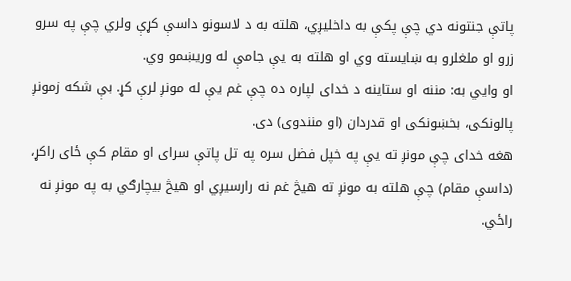پاتې جنتونه دي چې پکې به داخلیږي، هلته به د لاسونو داسې کړې ولري چې په سرو زرو او ملغلرو به ښایسته وي او هلته به یې جامې له وریښمو وي.
او وایي به: مننه او ستاینه د خدای لپاره ده چې غم یې له مونږ لرې کړ. بې شکه زمونږ پالونکی، بخښونکی او قدردان (او منندوی) دی.
هغه خدای چې مونږ ته یې په خپل فضل سره په تل پاتې سرای او مقام کې ځای راکړ، (داسې مقام) چې هلته به مونږ ته هیڅ غم نه رارسیږي او هیڅ بیچارګي به په مونږ نه راځي.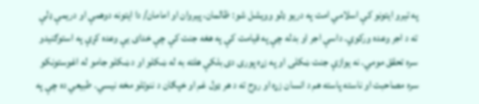په تیرو ایتونو کې اسلامي امت په دریو ډلو وویشل شو: ظالمان، پيروان او امامان/ دا ایتونه دوهمې او دریمې ډلې ته د اجر وعده ورکوي. داسې اجر او بدله چې په قیامت کې په هغه جنت کې چې خدای یې وعده کړې په استوګنیدو سره تحقق مومي. نه یوازې جنت ښکلی او په زړه پوری دی بلکې هلته به له ښکلو او د ښکلو جامو له اغوستونکو سره مصاحبت او ناسته پاسته هم د انسان زړه او روح ته د هر ډول غم او خپګان د ننوتلو مخه نیسي. طبیعي ده چې په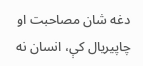دغه شان مصاحبت او چاپیریال کې، انسان نه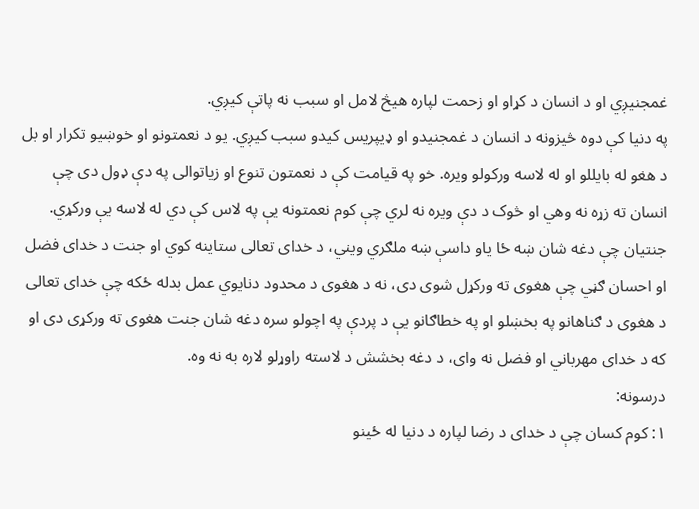غمجنیږي او د انسان د کړاو او زحمت لپاره هیڅ لامل او سبب نه پاتې کیږي.
په دنیا کې دوه څیزونه د انسان د غمجنیدو او ډیپریس کیدو سبب کیږي. یو د نعمتونو او خوښیو تکرار او بل د هغو له بایللو او له لاسه ورکولو ویره. خو په قیامت کې د نعمتون تنوع او زیاتوالی په دې ډول دی چې انسان ته زړه نه وهي او څوک د دې ویره نه لري چې کوم نعمتونه یې په لاس کې دي له لاسه یې ورکړي.
جنتیان چې دغه شان ښه ځا یاو داسې ښه ملګري ویني، د خدای تعالی ستاینه کوي او جنت د خدای فضل او احسان ګڼي چې هغوی ته ورکړل شوی دی، نه د هغوی د محدود دنایوي عمل بدله ځکه چې خدای تعالی د هغوی د ګناهانو په بخښلو او په خطاګانو یې د پردې په اچولو سره دغه شان جنت هغوی ته ورکړی دی او که د خدای مهرباني او فضل نه وای، د دغه بخشش د لاسته راوړلو لاره به نه وه.
درسونه:
۱: کوم کسان چې د خدای د رضا لپاره د دنیا له ځینو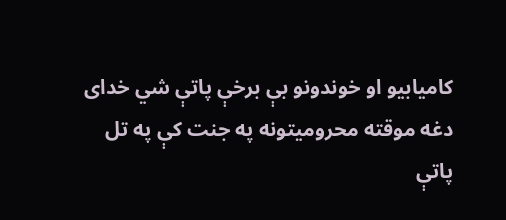کامیابیو او خوندونو بې برخې پاتې شي خدای دغه موقته محرومیتونه په جنت کې په تل پاتې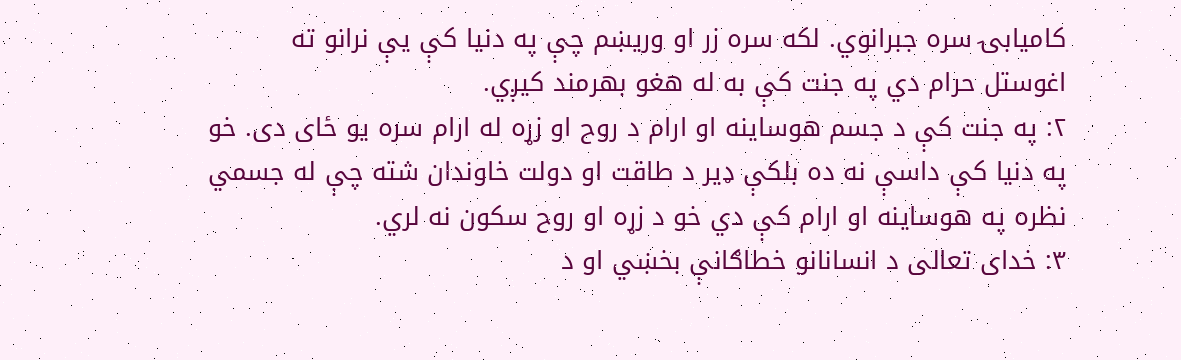کامیابۍ سره جبرانوي. لکه سره زر او وریښم چې په دنیا کې یې نرانو ته اغوستل حرام دي په جنت کې به له هغو بهرمند کیږي.
۲: په جنت کې د جسم هوساینه او ارام د روح او زړه له ارام سره یو ځای دی. خو په دنیا کې داسې نه ده بلکې ډیر د طاقت او دولت خاوندان شته چې له جسمي نظره په هوساینه او ارام کې دي خو د زړه او روح سکون نه لري.
۳: خدای تعالی د انسانانو خطاګانې بخښي او د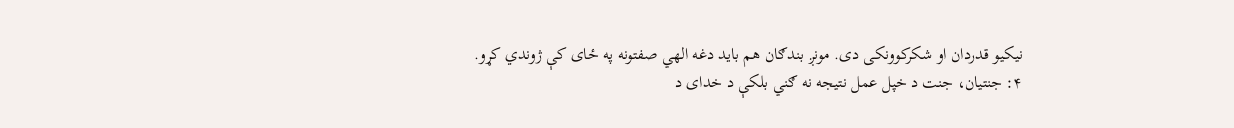نیکیو قدردان او شکرکوونکی دی. مونږ بندګان هم باید دغه الهي صفتونه په ځای کې ژوندي کړو.
۴: جنتیان، جنت د خپل عمل نتیجه نه ګني بلکې د خدای د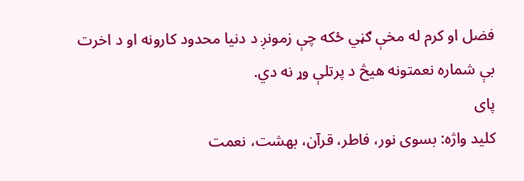فضل او کرم له مخې ګڼي ځکه چې زمونږ د دنیا محدود کارونه او د اخرت بې شماره نعمتونه هیڅ د پرتلې وړ نه دي.
پای
کلید واژه: بسوی نور، فاطر، قرآن، بهشت، نعمت